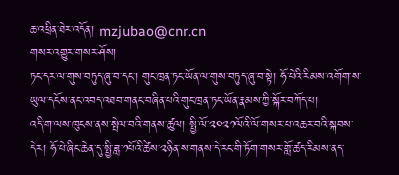ཆ་འཕྲིན་ཐེར་འདོན། mzjubao@cnr.cn
གསར་འགྱུར་གསར་ཤོས།
ཏང་དར་ལ་གུས་བཏུད་ཞུ་བ་དང་། གུང་ཁྲན་ཏང་ཡོན་ལ་གུས་བཏུད་ཞུ་བ་སྟེ། ཧོ་པེའི་རིམས་འགོག་ས་ཡུལ་དངོས་ནང་འབད་འཐབ་གནང་བཞིན་པའི་གུང་ཁྲན་ཏང་ཡོན་རྣམས་ཀྱི་སྐོར་བཀོད་པ།
འདི་ག་ལས་ཁུངས་ནས་སྤེལ་བའི་གནས་ཚུལ། སྤྱི་ལོ་༢༠༢༡ལོའི་ལོ་གསར་པ་འཆར་བའི་སྐབས་དེར། ཧོ་པེ་ཞིང་ཆེན་དུ་སྤྱི་ཟླ་༡པོའི་ཚེས་༢ཉིན་ས་གནས་དེ་རང་གི་ཏོག་གསར་གློ་ཚད་རིམས་ནད་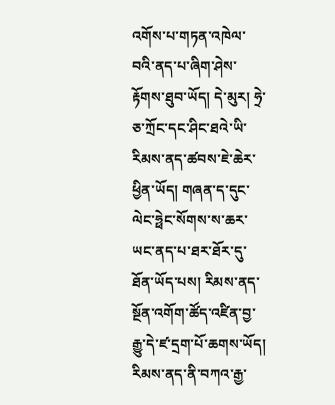འགོས་པ་གཏན་འཁེལ་བའི་ནད་པ་ཞིག་ཤེས་རྟོགས་ཐུབ་ཡོད། དེ་མུར། ཧྲེ་ཅ་ཀྲོང་དང་ཤིང་ཐའེ་ཡི་རིམས་ནད་ཚབས་ཇེ་ཆེར་ཕྱིན་ཡོད། གཞན་ད་དུང་ལེང་ཧྥེང་སོགས་ས་ཆར་ཡང་ནད་པ་ཐར་ཐོར་དུ་ཐོན་ཡོད་པས། རིམས་ནད་སྔོན་འགོག་ཚོད་འཛིན་བྱ་རྒྱུ་དེ་ཛ་དྲག་པོ་ཆགས་ཡོད།
རིམས་ནད་ནི་བཀའ་རྒྱ་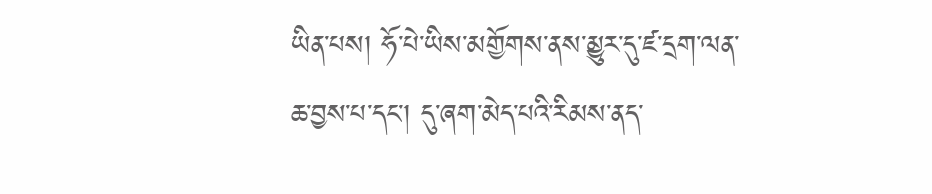ཡིན་པས། ཧོ་པེ་ཡིས་མགྱོགས་ནས་མྱུར་དུ་ཛ་དྲག་ལན་ཆ་བྱས་པ་དང་། དུ་ཞག་མེད་པའི་རིམས་ནད་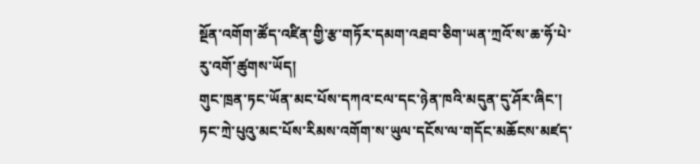སྔོན་འགོག་ཚོད་འཛིན་གྱི་རྩ་གཏོར་དམག་འཐབ་ཅིག་ཡན་ཀྲའོ་ས་ཆ་ཧོ་པེ་རུ་འགོ་ཚུགས་ཡོད།
གུང་ཁྲན་ཏང་ཡོན་མང་པོས་དཀའ་ངལ་དང་ཉེན་ཁའི་མདུན་དུ་ཤོར་ཞིང་། ཏང་ཀྲེ་པུའུ་མང་པོས་རིམས་འགོག་ས་ཡུལ་དངོས་ལ་གདོང་མཆོངས་མཛད་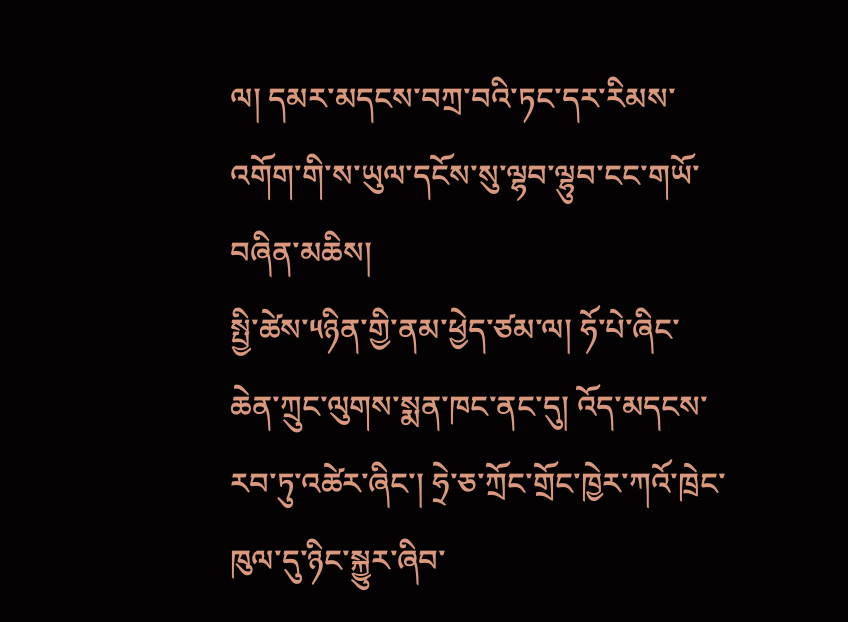ལ། དམར་མདངས་བཀྲ་བའི་ཏང་དར་རིམས་འགོག་གི་ས་ཡུལ་དངོས་སུ་ལྷབ་ལྷུབ་ངང་གཡོ་བཞིན་མཆིས།
སྤྱི་ཚེས་༥ཉིན་གྱི་ནམ་ཕྱེད་ཙམ་ལ། ཧོ་པེ་ཞིང་ཆེན་ཀྲུང་ལུགས་སྨན་ཁང་ནང་དུ། འོད་མདངས་རབ་ཏུ་འཚེར་ཞིང་། ཧྲེ་ཅ་ཀྲོང་གྲོང་ཁྱེར་ཀའོ་ཁྲེང་ཁུལ་དུ་ཉིང་སྐྱུར་ཞིབ་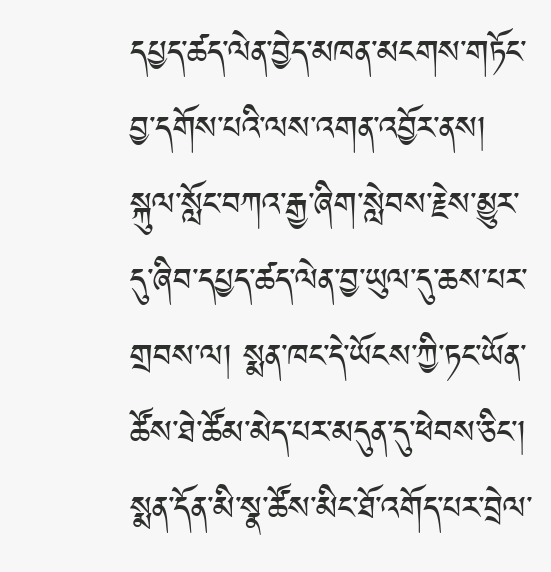དཔྱད་ཚད་ལེན་བྱེད་མཁན་མངགས་གཏོང་བྱ་དགོས་པའི་ལས་འགན་འབྱོར་ནས། སྐུལ་སློང་བཀའ་རྒྱ་ཞིག་སླེབས་རྗེས་མྱུར་དུ་ཞིབ་དཔྱད་ཚད་ལེན་བྱ་ཡུལ་དུ་ཆས་པར་གྲབས་ལ། སྨན་ཁང་དེ་ཡོངས་ཀྱི་ཏང་ཡོན་ཚོས་ཐེ་ཚོམ་མེད་པར་མདུན་དུ་ཕེབས་ཅིང་། སྨན་དོན་མི་སྣ་ཚོས་མིང་ཐོ་འགོད་པར་བྲེལ་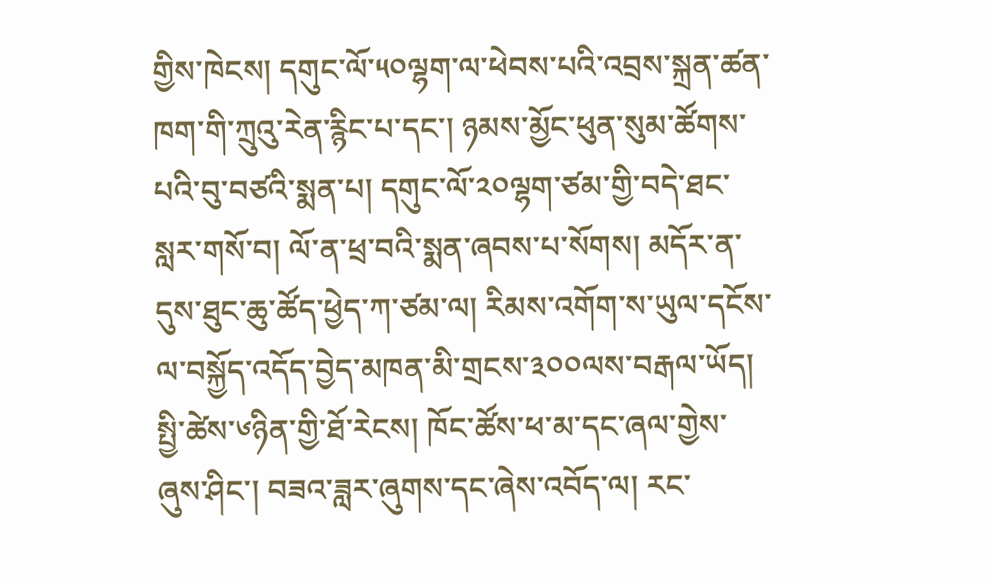གྱིས་ཁེངས། དགུང་ལོ་༥༠ལྷག་ལ་ཕེབས་པའི་འབྲས་སྐྲན་ཚན་ཁག་གི་ཀྲུའུ་རེན་རྙིང་པ་དང་། ཉམས་མྱོང་ཕུན་སུམ་ཚོགས་པའི་བུ་བཙའི་སྨན་པ། དགུང་ལོ་༢༠ལྷག་ཙམ་གྱི་བདེ་ཐང་སླར་གསོ་བ། ལོ་ན་ཕྲ་བའི་སྨན་ཞབས་པ་སོགས། མདོར་ན་དུས་ཐུང་ཆུ་ཚོད་ཕྱེད་ཀ་ཙམ་ལ། རིམས་འགོག་ས་ཡུལ་དངོས་ལ་བསྐྱོད་འདོད་བྱེད་མཁན་མི་གྲངས་༣༠༠ལས་བརྒལ་ཡོད།
སྤྱི་ཚེས་༦ཉིན་གྱི་ཐོ་རེངས། ཁོང་ཚོས་ཕ་མ་དང་ཞལ་གྱེས་ཞུས་ཤིང་། བཟའ་ཟླར་ཞུགས་དང་ཞེས་འབོད་ལ། རང་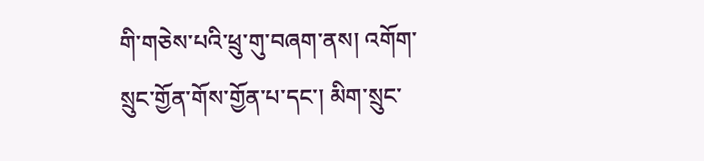གི་གཅེས་པའི་ཕྲུ་གུ་བཞག་ནས། འགོག་སྲུང་གྱོན་གོས་གྱོན་པ་དང་། མིག་སྲུང་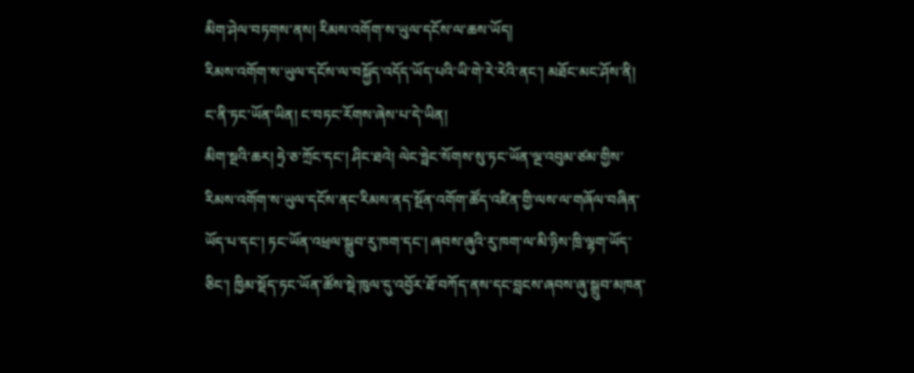མིག་ཤེལ་བཏགས་ནས། རིམས་འགོག་ས་ཡུལ་དངོས་ལ་ཆས་ཡོད།
རིམས་འགོག་ས་ཡུལ་དངོས་ལ་བསྐྱོད་འདོད་ཡོད་པའི་ཡི་གེ་རེ་རེའི་ནང་། མཐོང་མང་ཤོས་ནི། ང་ནི་ཏང་ཡོན་ཡིན། ང་བཏང་རོགས་ཞེས་པ་དེ་ཡིན།
མིག་སྔའི་ཆར། ཧྲེ་ཅ་ཀྲོང་དང་། ཤིང་ཐའེ། ལེང་ཧྥེང་སོགས་སུ་ཏང་ཡོན་ལྔ་འབུམ་ཙམ་གྱིས་རིམས་འགོག་ས་ཡུལ་དངོས་ནང་རིམས་ནད་སྔོན་འགོག་ཚོད་འཛིན་གྱི་ལས་ལ་གཞོལ་བཞིན་ཡོད་པ་དང་། ཏང་ཡོན་འཕྲལ་སྒྲུབ་རུ་ཁག་དང་། ཞབས་ཞུའི་རུ་ཁག་ལ་མི་ཉིས་ཁྲི་ལྷག་ཡོད་ཅིང་། ཁྱིམ་སྡོད་ཏང་ཡོན་ཚོས་སྡེ་ཁུལ་དུ་འབྱོར་ཐོ་བཀོད་ནས་དང་བླངས་ཞབས་ཞུ་སྒྲུབ་མཁན་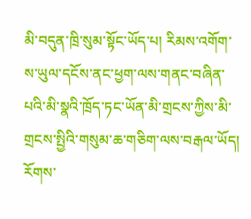མི་བདུན་ཁྲི་སུམ་སྟོང་ཡོད་པ། རིམས་འགོག་ས་ཡུལ་དངོས་ནང་ཕྱག་ལས་གནང་བཞིན་པའི་མི་སྣའི་ཁྲོད་ཏང་ཡོན་མི་གྲངས་ཀྱིས་མི་གྲངས་སྤྱིའི་གསུམ་ཆ་གཅིག་ལས་བརྒལ་ཡོད།
རོགས་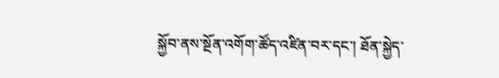སྐྱོབ་ནས་སྔོན་འགོག་ཚོད་འཛིན་བར་དང་། ཐོན་སྐྱེད་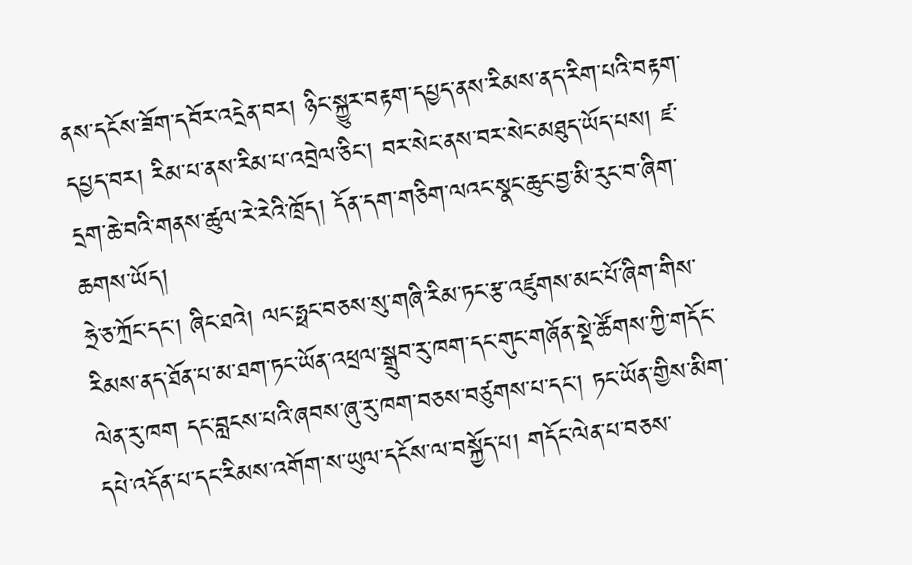ནས་དངོས་ཟོག་དབོར་འདྲེན་བར། ཉིང་སྐྱུར་བརྟག་དཔྱད་ནས་རིམས་ནད་རིག་པའི་བརྟག་དཔྱད་བར། རིམ་པ་ནས་རིམ་པ་འབྲེལ་ཅིང་། བར་སེང་ནས་བར་སེང་མཐུད་ཡོད་པས། ཛ་དྲག་ཆེ་བའི་གནས་ཚུལ་རེ་རེའི་ཁྲོད། དོན་དག་གཅིག་ལའང་སྣང་ཆུང་བྱ་མི་རུང་བ་ཞིག་ཆགས་ཡོད།
ཧྲེ་ཅ་ཀྲོང་དང་། ཞིང་ཐའེ། ལང་ཧྥང་བཅས་སུ་གཞི་རིམ་ཏང་རྩ་འཛུགས་མང་པོ་ཞིག་གིས་རིམས་ནད་ཐོན་པ་མ་ཐག་ཏང་ཡོན་འཕྲལ་སྒྲུབ་རུ་ཁག་དང་གུང་གཞོན་སྡེ་ཚོགས་ཀྱི་གདོང་ལེན་རུ་ཁག དང་བླངས་པའི་ཞབས་ཞུ་རུ་ཁག་བཅས་བཙུགས་པ་དང་། ཏང་ཡོན་གྱིས་མིག་དཔེ་འདོན་པ་དང་རིམས་འགོག་ས་ཡུལ་དངོས་ལ་བསྐྱོད་པ། གདོང་ལེན་པ་བཅས་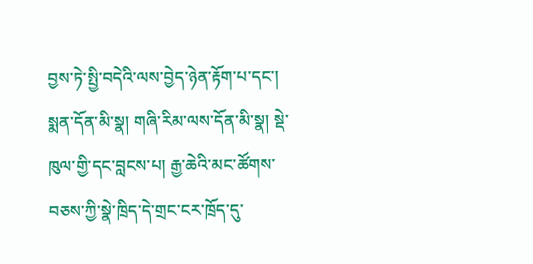བྱས་ཏེ་སྤྱི་བདེའི་ལས་བྱེད་ཉེན་རྟོག་པ་དང་། སྨན་དོན་མི་སྣ། གཞི་རིམ་ལས་དོན་མི་སྣ། སྡེ་ཁུལ་གྱི་དང་བླངས་པ། རྒྱ་ཆེའི་མང་ཚོགས་བཅས་ཀྱི་སྣེ་ཁྲིད་དེ་གྲང་ངར་ཁྲོད་དུ་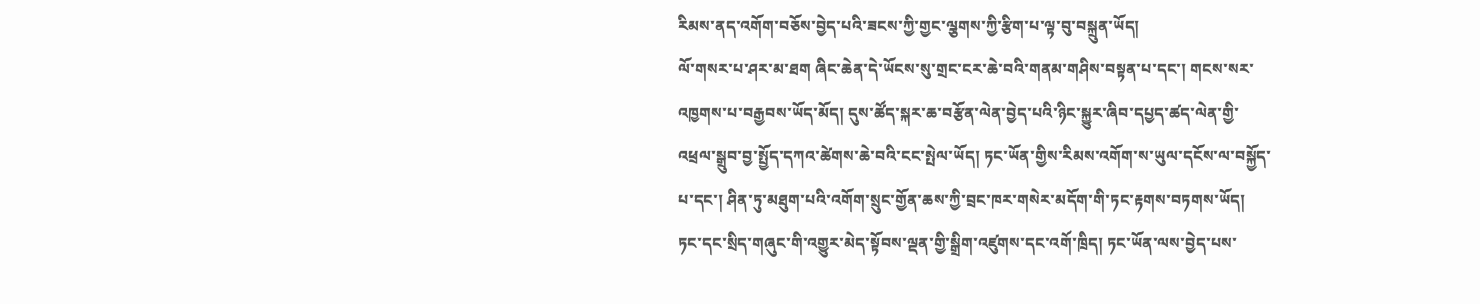རིམས་ནད་འགོག་བཅོས་བྱེད་པའི་ཟངས་ཀྱི་གྱང་ལྕགས་ཀྱི་རྩིག་པ་ལྟ་བུ་བསྐྲུན་ཡོད།
ལོ་གསར་པ་ཤར་མ་ཐག ཞིང་ཆེན་དེ་ཡོངས་སུ་གྲང་ངར་ཆེ་བའི་གནམ་གཤིས་བསྟན་པ་དང་། གངས་སར་འཁྱགས་པ་བརྒྱབས་ཡོད་མོད། དུས་ཚོད་སྐར་ཆ་བརྩོན་ལེན་བྱེད་པའི་ཉིང་སྐྱུར་ཞིབ་དཔྱད་ཚད་ལེན་གྱི་འཕྲལ་སྒྲུབ་བྱ་སྤྱོད་དཀའ་ཚེགས་ཆེ་བའི་ངང་སྤེལ་ཡོད། ཏང་ཡོན་གྱིས་རིམས་འགོག་ས་ཡུལ་དངོས་ལ་བསྐྱོད་པ་དང་། ཤིན་ཏུ་མཐུག་པའི་འགོག་སྲུང་གྱོན་ཆས་ཀྱི་བྲང་ཁར་གསེར་མདོག་གི་ཏང་རྟགས་བཏགས་ཡོད།
ཏང་དང་སྲིད་གཞུང་གི་འགྱུར་མེད་སྟོབས་ལྡན་གྱི་སྒྲིག་འཛུགས་དང་འགོ་ཁྲིད། ཏང་ཡོན་ལས་བྱེད་པས་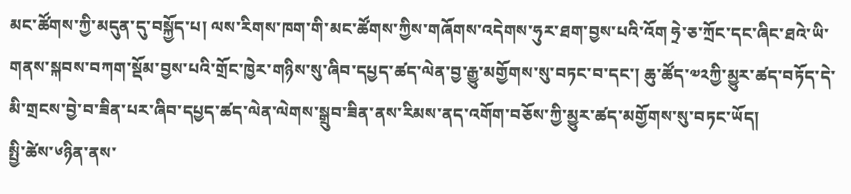མང་ཚོགས་ཀྱི་མདུན་དུ་བསྐྱོད་པ། ལས་རིགས་ཁག་གི་མང་ཚོགས་ཀྱིས་གཞོགས་འདེགས་ཧུར་ཐག་བྱས་པའི་འོག ཧྲེ་ཅ་ཀྲོང་དང་ཞིང་ཐའེ་ཡི་གནས་སྐབས་བཀག་སྡོམ་བྱས་པའི་གྲོང་ཁྱེར་གཉིས་སུ་ཞིབ་དཔྱད་ཚད་ལེན་བྱ་རྒྱུ་མགྱོགས་སུ་བཏང་བ་དང་། ཆུ་ཚོད་༧༢ཀྱི་མྱུར་ཚད་བཏོད་དེ་མི་གྲངས་བྱེ་བ་ཟིན་པར་ཞིབ་དཔྱད་ཚད་ལེན་ལེགས་སྒྲུབ་ཟིན་ནས་རིམས་ནད་འགོག་བཅོས་ཀྱི་མྱུར་ཚད་མགྱོགས་སུ་བཏང་ཡོད།
སྤྱི་ཚེས་༦ཉིན་ནས་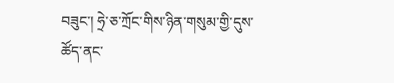བཟུང་། ཧྲེ་ཅ་ཀྲོང་གིས་ཉིན་གསུམ་གྱི་དུས་ཚོད་ནང་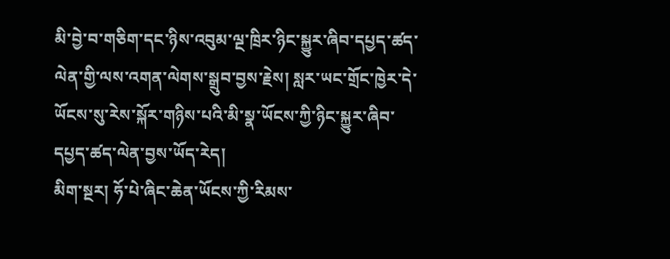མི་བྱེ་བ་གཅིག་དང་ཉིས་འབུམ་ལྔ་ཁྲིར་ཉིང་སྐྱུར་ཞིབ་དཔྱད་ཚད་ལེན་གྱི་ལས་འགན་ལེགས་སྒྲུབ་བྱས་རྗེས། སླར་ཡང་གྲོང་ཁྱེར་དེ་ཡོངས་སུ་རེས་སྐོར་གཉིས་པའི་མི་སྣ་ཡོངས་ཀྱི་ཉིང་སྐྱུར་ཞིབ་དཔྱད་ཚད་ལེན་བྱས་ཡོད་རེད།
མིག་སྔར། ཧོ་པེ་ཞིང་ཆེན་ཡོངས་ཀྱི་རིམས་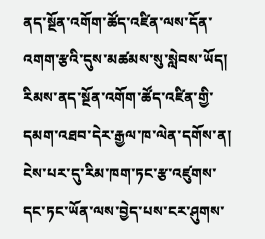ནད་སྔོན་འགོག་ཚོད་འཛིན་ལས་དོན་འགག་རྩའི་དུས་མཚམས་སུ་སླེབས་ཡོད། རིམས་ནད་སྔོན་འགོག་ཚོད་འཛིན་གྱི་དམག་འཐབ་དེར་རྒྱལ་ཁ་ལེན་དགོས་ན། ངེས་པར་དུ་རིམ་ཁག་ཏང་རྩ་འཛུགས་དང་ཏང་ཡོན་ལས་བྱེད་པས་ངར་ཤུགས་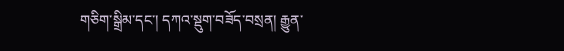གཅིག་སྒྲིམ་དང་། དཀའ་སྡུག་བཟོད་བསྲན། རྒྱུན་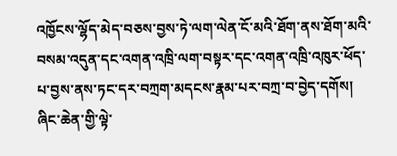འཁྱོངས་ལྷོད་མེད་བཅས་བྱས་ཏེ་ལག་ལེན་ངོ་མའི་ཐོག་ནས་ཐོག་མའི་བསམ་འདུན་དང་འགན་འཁྲི་ལག་བསྟར་དང་འགན་འཁྲི་འཁུར་ཕོད་པ་བྱས་ནས་ཏང་དར་བཀྲག་མདངས་རྣམ་པར་བཀྲ་བ་བྱེད་དགོས།
ཞིང་ཆེན་གྱི་ལྟེ་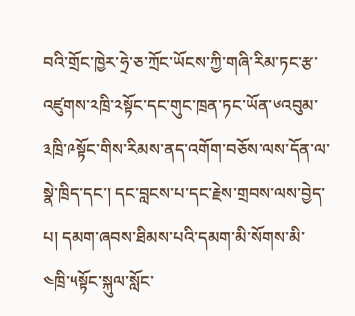བའི་གྲོང་ཁྱེར་ཧྲེ་ཅ་ཀྲོང་ཡོངས་ཀྱི་གཞི་རིམ་ཏང་རྩ་འཛུགས་༢ཁྲི་༢སྟོང་དང་གུང་ཁྲན་ཏང་ཡོན་༦འབུམ་༣ཁྲི་༩སྟོང་གིས་རིམས་ནད་འགོག་བཅོས་ལས་དོན་ལ་སྣེ་ཁྲིད་དང་། དང་བླངས་པ་དང་རྗེས་གྲབས་ལས་བྱེད་པ། དམག་ཞབས་ཐིམས་པའི་དམག་མི་སོགས་མི་༤ཁྲི་༥སྟོང་སྐུལ་སློང་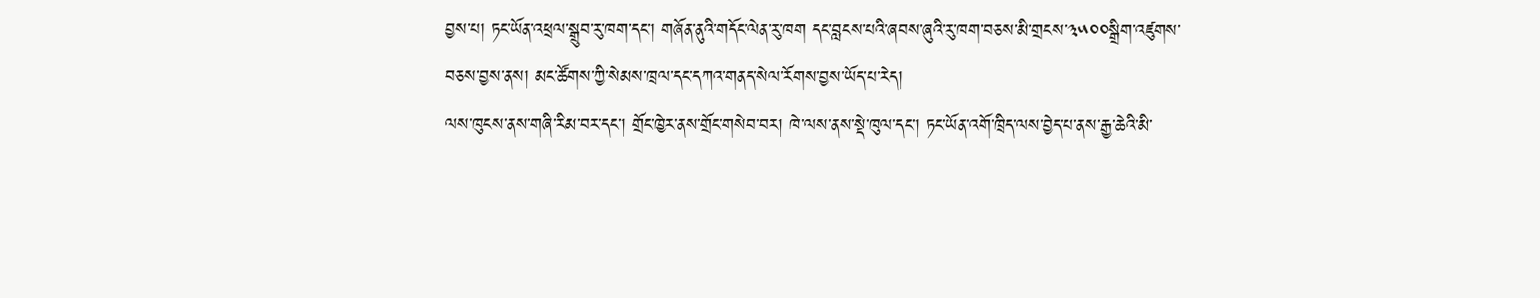བྱས་པ། ཏང་ཡོན་འཕྲལ་སྒྲུབ་རུ་ཁག་དང་། གཞོན་ནུའི་གདོང་ལེན་རུ་ཁག དང་བླངས་པའི་ཞབས་ཞུའི་རུ་ཁག་བཅས་མི་གྲངས་༣༥༠༠སྒྲིག་འཛུགས་བཅས་བྱས་ནས། མང་ཚོགས་ཀྱི་སེམས་ཁྲལ་དང་དཀའ་གནད་སེལ་རོགས་བྱས་ཡོད་པ་རེད།
ལས་ཁུངས་ནས་གཞི་རིམ་བར་དང་། གྲོང་ཁྱེར་ནས་གྲོང་གསེབ་བར། ཁེ་ལས་ནས་སྡེ་ཁུལ་དང་། ཏང་ཡོན་འགོ་ཁྲིད་ལས་བྱེད་པ་ནས་རྒྱ་ཆེའི་མི་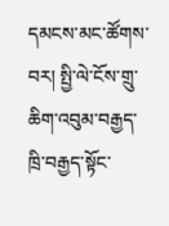དམངས་མང་ཚོགས་བར། སྤྱི་ལེ་ངོས་གྲུ་ཆིག་འབུམ་བརྒྱད་ཁྲི་བརྒྱད་སྟོང་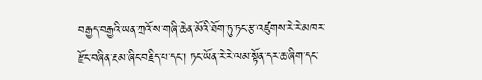བརྒྱད་བརྒྱའི་ཡན་ཀྲའོ་ས་གཞི་ཆེན་མོའི་ཐོག་ཏུ་ཏང་རྩ་འཛུགས་རེ་རེ་མཁར་རྫོང་བཞིན་རྔམ་ཞིང་བརྗིད་པ་དང་། ཏང་ཡོན་རེ་རེ་ལམ་སྟོན་དར་ཆ་ཞིག་དང་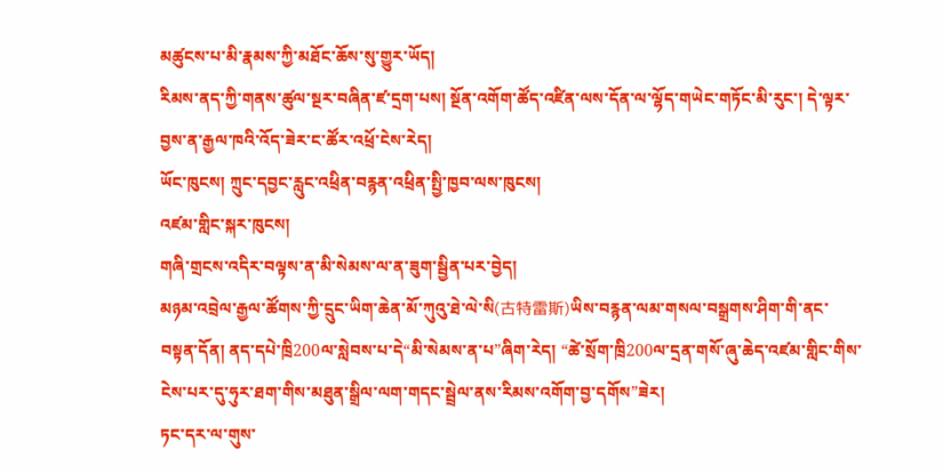མཚུངས་པ་མི་རྣམས་ཀྱི་མཐོང་ཆོས་སུ་གྱུར་ཡོད།
རིམས་ནད་ཀྱི་གནས་ཚུལ་སྔར་བཞིན་ཛ་དྲག་པས། སྔོན་འགོག་ཚོད་འཛིན་ལས་དོན་ལ་ལྷོད་གཡེང་གཏོང་མི་རུང་། དེ་ལྟར་བྱས་ན་རྒྱལ་ཁའི་འོད་ཟེར་ང་ཚོར་འཕྲོ་ངེས་རེད།
ཡོང་ཁུངས། ཀྲུང་དབྱང་རླུང་འཕྲིན་བརྙན་འཕྲིན་སྤྱི་ཁྱབ་ལས་ཁུངས།
འཛམ་གླིང་སྐར་ཁུངས།
གཞི་གྲངས་འདིར་བལྟས་ན་མི་སེམས་ལ་ན་ཟུག་སྦྱིན་པར་བྱེད།
མཉམ་འབྲེལ་རྒྱལ་ཚོགས་ཀྱི་དྲུང་ཡིག་ཆེན་མོ་ཀུའུ་ཐེ་ལེ་སི(古特雷斯)ཡིས་བརྙན་ལམ་གསལ་བསྒྲགས་ཤིག་གི་ནང་བསྟན་དོན། ནད་དཔེ་ཁྲི200ལ་སླེབས་པ་དེ“མི་སེམས་ན་པ”ཞིག་རེད། “ཚེ་སྲོག་ཁྲི200ལ་དྲན་གསོ་ཞུ་ཆེད་འཛམ་གླིང་གིས་ངེས་པར་དུ་ཧུར་ཐག་གིས་མཐུན་སྒྲིལ་ལག་གདང་སྦྲེལ་ནས་རིམས་འགོག་བྱ་དགོས”ཟེར།
ཏང་དར་ལ་གུས་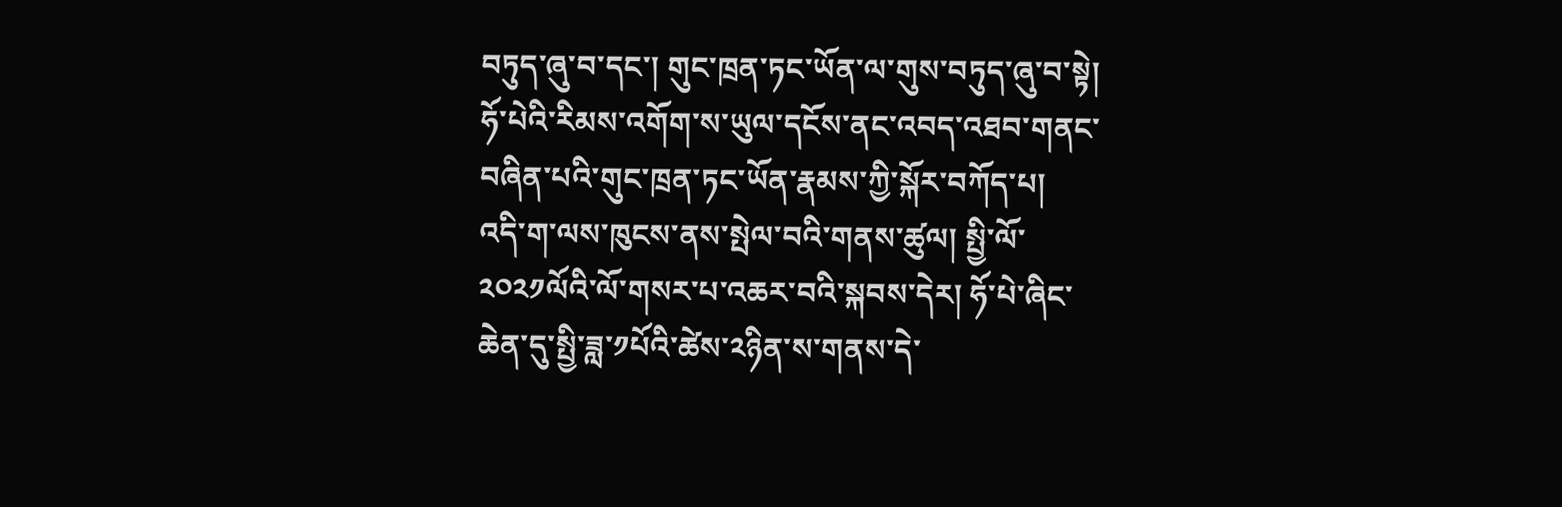བཏུད་ཞུ་བ་དང་། གུང་ཁྲན་ཏང་ཡོན་ལ་གུས་བཏུད་ཞུ་བ་སྟེ། ཧོ་པེའི་རིམས་འགོག་ས་ཡུལ་དངོས་ནང་འབད་འཐབ་གནང་བཞིན་པའི་གུང་ཁྲན་ཏང་ཡོན་རྣམས་ཀྱི་སྐོར་བཀོད་པ།
འདི་ག་ལས་ཁུངས་ནས་སྤེལ་བའི་གནས་ཚུལ། སྤྱི་ལོ་༢༠༢༡ལོའི་ལོ་གསར་པ་འཆར་བའི་སྐབས་དེར། ཧོ་པེ་ཞིང་ཆེན་དུ་སྤྱི་ཟླ་༡པོའི་ཚེས་༢ཉིན་ས་གནས་དེ་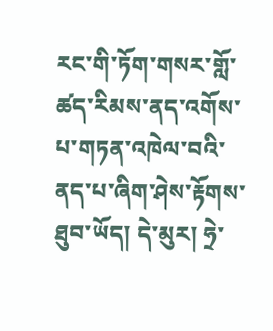རང་གི་ཏོག་གསར་གློ་ཚད་རིམས་ནད་འགོས་པ་གཏན་འཁེལ་བའི་ནད་པ་ཞིག་ཤེས་རྟོགས་ཐུབ་ཡོད། དེ་མུར། ཧྲེ་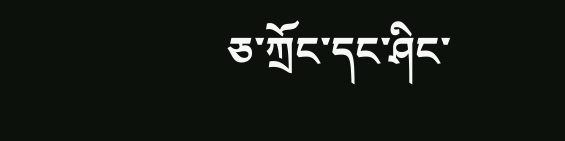ཅ་ཀྲོང་དང་ཤིང་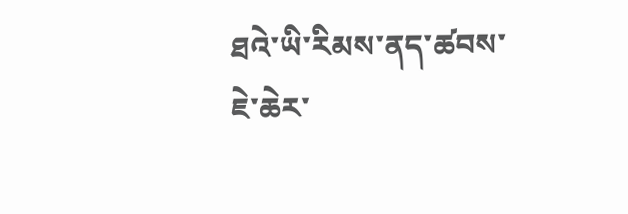ཐའེ་ཡི་རིམས་ནད་ཚབས་ཇེ་ཆེར་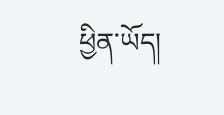ཕྱིན་ཡོད།